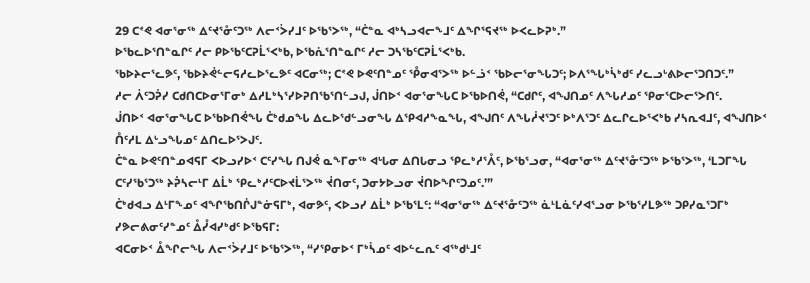29 ᑕᕝᕙ ᐊᓂᕐᓂᖅ ᐃᑦᔪᕐᓁᑦᑐᖅ ᐱᓕᑉᐴᓯᒧᑦ ᐅᖃᕐᐳᖅ, “ᑖᓐᓇ ᐊᒃᓴᓗᐊᓕᖕᒧᑦ ᐃᖏᕐᕋᔪᖅ ᐅᐸᓚᐅᕈᒃ.”
ᐅᖃᓚᐅᕐᑎᓐᓇᒋᑦ ᓱᓕ ᑭᐅᖃᑦᑕᕈᒫᕐᐸᒃᑲ, ᐅᖃᕇᕐᑎᓐᓇᒋᑦ ᓱᓕ ᑐᓴᖃᑦᑕᕈᒫᕐᐸᒃᑲ.
ᖃᐅᔨᓕᕐᓚᕗᑦ, ᖃᐅᔨᕚᓪᓕᕋᓱᓚᐅᕐᓚᕗᑦ ᐊᑕᓂᖅ; ᑕᕝᕙ ᐅᕙᑦᑎᓐᓄᑦ ᕾᓂᐊᕐᐳᖅ ᐅᓪᓘᑉ ᖃᐅᓕᕐᓂᖓᑐᑦ; ᐅᐱᕐᖓᒃᓵᒃᑯᑦ ᓯᓚᓗᒡᕕᐅᓕᕐᑐᑎᑐᑦ.”
ᓱᓕ ᐲᑦᑐᕉᓯ ᑕᑯᑎᑕᐅᓂᕐᒥᓂᒃ ᐃᓱᒪᒃᓴᕐᓯᐅᕈᑎᖃᕐᑎᓪᓗᒍ, ᒎᑎᐅᑉ ᐊᓂᕐᓂᖓᑕ ᐅᖃᐅᑎᕚ, “ᑕᑯᒋᑦ, ᐊᖑᑎᓄᑦ ᐱᖓᓱᓄᑦ ᕿᓂᕐᑕᐅᓕᕐᐳᑎᑦ.
ᒎᑎᐅᑉ ᐊᓂᕐᓂᖓᑕ ᐅᖃᐅᑎᕚᖓ ᑖᒃᑯᓄᖓ ᐃᓚᐅᖁᓪᓗᓂᖓ ᐃᕿᐊᓱᖕᓇᖓ, ᐊᖑᑎᑦ ᐱᖓᓲᔪᕐᑐᑦ ᐅᒃᐱᕐᑐᑦ ᐃᓚᒋᓚᐅᕐᐸᒃᑲ ᓯᓴᕆᐊᒧᑦ, ᐊᖑᑎᐅᑉ ᑍᑦᓱᒪ ᐃᒡᓗᖓᓄᑦ ᐃᑎᓚᐅᕐᐳᒍᑦ.
ᑖᓐᓇ ᐅᕙᑦᑎᓐᓄᐊᕋᒥ ᐸᐅᓗᓯᐅᑉ ᑕᑦᓯᖓ ᑎᒍᕚ ᓇᖕᒥᓂᖅ ᐊᒡᒐᓂ ᐃᑎᒐᓂᓗ ᕿᓚᒃᓱᕐᐰᑦ, ᐅᖃᕐᓗᓂ, “ᐊᓂᕐᓂᖅ ᐃᑦᔪᕐᓁᑦᑐᖅ ᐅᖃᕐᐳᖅ, ‘ᒪᑐᒥᖓ ᑕᑦᓯᖃᕐᑐᖅ ᔨᕉᓴᓕᒻᒥ ᐃᒫᒃ ᕿᓚᒃᓱᑦᑕᐅᔪᒫᕐᐳᖅ ᔫᑎᓂᑦ, ᑐᓂᔭᐅᓗᓂ ᔫᑎᐅᖏᑦᑐᓄᑦ.’”
ᑖᒃᑯᐊᓗ ᐃᒻᒥᖕᓄᑦ ᐊᖏᖃᑎᒌᒍᓐᓃᕋᒥᒃ, ᐊᓂᕗᑦ, ᐸᐅᓗᓯ ᐃᒫᒃ ᐅᖃᕐᒪᑦ: “ᐊᓂᕐᓂᖅ ᐃᑦᔪᕐᓁᑦᑐᖅ ᓈᒻᒪᓈᑦᓯᐊᕐᓗᓂ ᐅᖃᕐᓯᒪᕗᖅ ᑐᑭᓯᓇᕐᑐᒥᒃ ᓯᕗᓕᕕᓂᑦᓯᓐᓄᑦ ᐂᓮᐊᓯᒃᑯᑦ ᐅᖃᕋᒥ:
ᐊᑕᓂᐅᑉ ᐂᖏᓕᖓ ᐱᓕᑉᐴᓯᒧᑦ ᐅᖃᕐᐳᖅ, “ᓯᕿᓂᐅᑉ ᒥᒃᓵᓄᑦ ᐊᐅᓪᓚᕆᑦ ᐊᖅᑯᒻᒧᑦ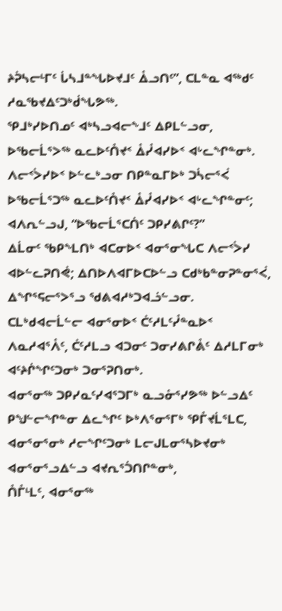ᔨᕉᓴᓕᒻᒥᑦ ᒑᓴᒧᓐᖓᐅᔪᒧᑦ ᐂᓗᑎᑦ”, ᑕᒪᓐᓇ ᐊᖅᑯᑦ ᓱᓇᖃᔪᐃᑦᑐᒃᑰᖓᕗᖅ.
ᕿᒧᒃᓯᐅᑎᓄᑦ ᐊᒃᓴᓗᐊᓕᖕᒧᑦ ᐃᑭᒪᓪᓗᓂ, ᐅᖃᓕᒫᕐᐳᖅ ᓇᓚᐅᑦᑍᔪᑉ ᐂᓮᐊᓯᐅᑉ ᐊᒡᓚᖏᓐᓂᒃ.
ᐱᓕᑉᐴᓯᐅᑉ ᐅᓪᓚᒃᓗᓂ ᑎᑭᓐᓇᒥᐅᒃ ᑐᓵᓕᕐᐹ ᐅᖃᓕᒫᕐᑐᖅ ᓇᓚᐅᑦᑍᔪᑉ ᐂᓮᐊᓯᐅᑉ ᐊᒡᓚᖏᓐᓂᑦ; ᐊᐱᕆᓪᓗᒍ, “ᐅᖃᓕᒫᕐᑕᑏᑦ ᑐᑭᓯᕕᒋᑦ?”
ᐃᒫᓂᑦ ᖃᑭᖕᒪᑎᒃ ᐊᑕᓂᐅᑉ ᐊᓂᕐᓂᖓᑕ ᐱᓕᑉᐴᓯ ᐊᐅᓪᓚᕈᑎᕚ; ᐃᑎᐅᐱᐊᒥᐅᑕᐅᓪᓗ ᑕᑯᒃᑲᓐᓂᕈᓐᓂᕐᐹ, ᐃᖏᕐᕋᓕᕐᐳᕐᓗ ᖁᕕᐊᓱᒃᑐᐊᓘᓪᓗᓂ.
ᑕᒪᒃᑯᐊᓕᒫᓪᓕ ᐊᓂᕐᓂᐅᑉ ᑖᑦᓱᒪᑦᓮᓐᓇᐅᑉ ᐱᓇᓱᐊᕐᐰᑦ, ᑖᑦᓱᒪᓗ ᐊᑐᓂᑦ ᑐᓂᓯᕕᒋᕔᑦ ᐃᓱᒪᒥᓂᒃ ᐊᑦᔨᒌᖏᑦᑐᓂᒃ ᑐᓂᕐᕈᑎᓂᒃ.
ᐊᓂᕐᓂᖅ ᑐᑭᓯᓇᑦᓯᐊᕐᑐᒥᒃ ᓇᓗᓁᕐᓯᕗᖅ ᐅᓪᓗᐃᑦ ᑭᖑᓪᓕᖏᓐᓂ ᐃᓚᖏᑦ ᐅᒃᐱᕐᓂᕐᒥᒃ ᕿᒤᔪᒫᕐᒪᑕ, ᐊᓂᕐᓂᕐᓂᒃ ᓱᓕᖏᑦᑐᓂᒃ ᒪᓕᒍᒪᓂᕐᓴᐅᔪᓂᒃ ᐊᓂᕐᓂᕐᓗᐃᓪᓗ ᐊᔪᕆᕐᑑᑎᒋᓐᓂᒃ,
ᑍᒤᒻᒪᑦ, ᐊᓂᕐᓂᖅ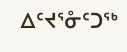ᐃᑦᔪᕐᓁᑦᑐᖅ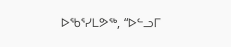ᐅᖃᕐᓯᒪᕗᖅ, “ᐅᓪᓗᒥ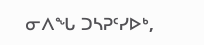ᓂᐱᖓ ᑐᓴᕈᑦᓯᐅᒃ,